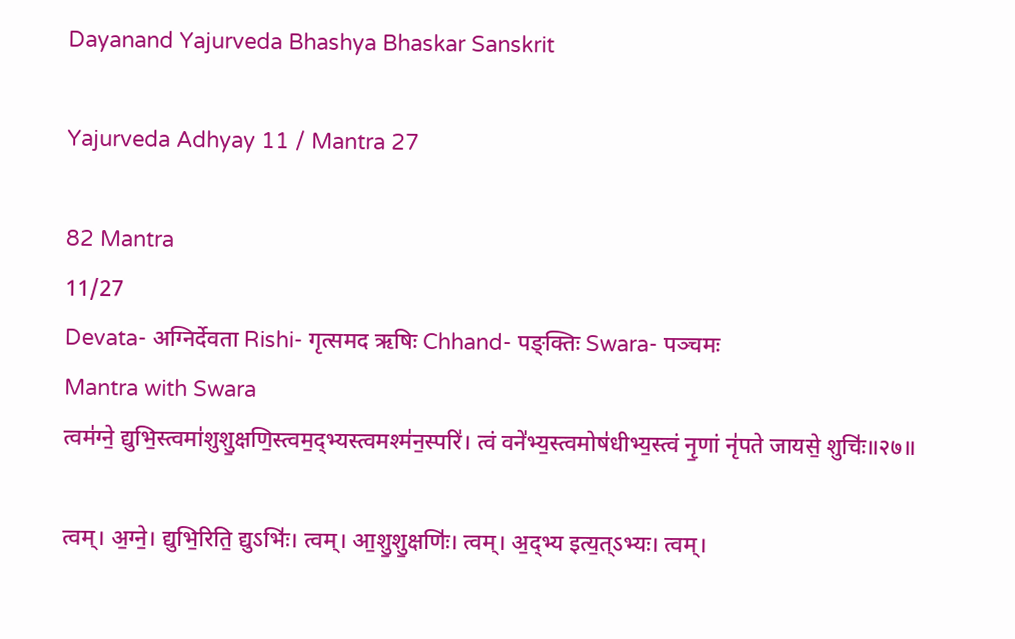Dayanand Yajurveda Bhashya Bhaskar Sanskrit

Yajurveda Adhyay 11 / Mantra 27

82 Mantra
11/27
Devata- अग्निर्देवता Rishi- गृत्समद ऋषिः Chhand- पङ्क्तिः Swara- पञ्चमः
Mantra with Swara
त्वम॑ग्ने॒ द्युभि॒स्त्वमा॑शुशु॒क्षणि॒स्त्वम॒द्भ्यस्त्वमश्म॑न॒स्परि॑। त्वं वने॑भ्य॒स्त्वमोष॑धीभ्य॒स्त्वं नृ॒णां नृ॑पते जायसे॒ शुचिः॑॥२७॥

त्वम्। अ॒ग्ने॒। द्युभि॒रिति॒ द्युऽभिः॑। त्वम्। आ॒शु॒शु॒क्षणिः॑। त्वम्। अ॒द्भ्य इत्य॒त्ऽभ्यः। त्वम्।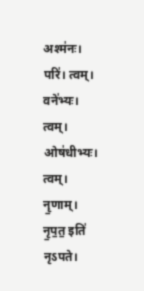अश्म॑नः। परि॑। त्वम्। वने॑भ्यः। त्वम्। ओष॑धीभ्यः। त्वम्। नृ॒णाम्। नृ॒प॒त॒ इति॑ नृऽपते।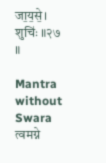जा॒य॒से॒। शुचिः॑ ॥२७ ॥

Mantra without Swara
त्वमग्ने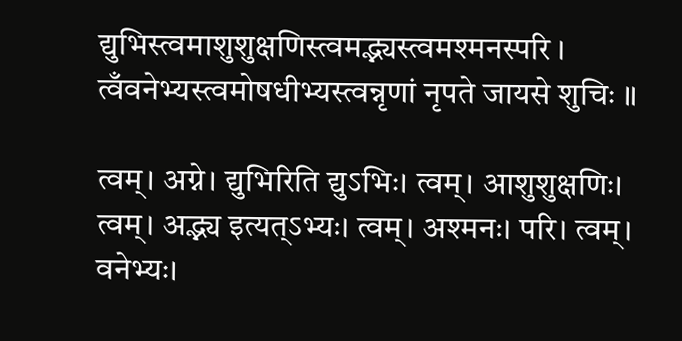द्युभिस्त्वमाशुशुक्षणिस्त्वमद्भ्यस्त्वमश्मनस्परि । त्वँवनेभ्यस्त्वमोषधीभ्यस्त्वन्नृणां नृपते जायसे शुचिः ॥

त्वम्। अग्ने। द्युभिरिति द्युऽभिः। त्वम्। आशुशुक्षणिः। त्वम्। अद्भ्य इत्यत्ऽभ्यः। त्वम्। अश्मनः। परि। त्वम्। वनेभ्यः।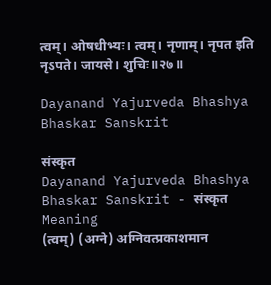त्वम्। ओषधीभ्यः। त्वम्। नृणाम्। नृपत इति नृऽपते। जायसे। शुचिः॥२७॥

Dayanand Yajurveda Bhashya Bhaskar Sanskrit

संस्कृत
Dayanand Yajurveda Bhashya Bhaskar Sanskrit - संस्कृत
Meaning
(त्वम्) (अग्ने) अग्निवत्प्रकाशमान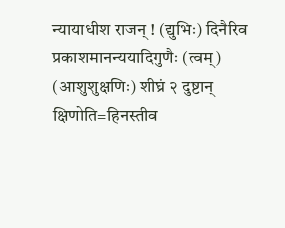न्यायाधीश राजन् ! (द्युभिः) दिनैरिव प्रकाशमानन्ययादिगुणैः (त्वम्) (आशुशुक्षणिः) शीघ्रं २ दुष्टान् क्षिणोति=हिनस्तीव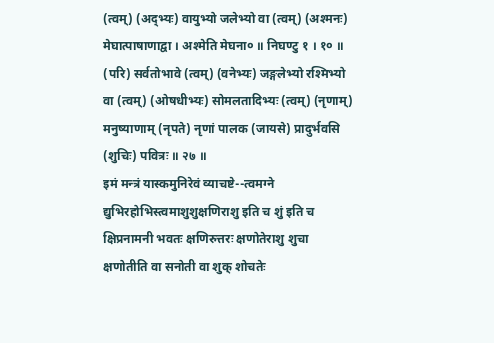(त्वम्) (अद्भ्यः) वायुभ्यो जलेभ्यो वा (त्वम्) (अश्मनः) मेघात्पाषाणाद्वा । अश्मेति मेघना० ॥ निघण्टु १ । १० ॥ (परि) सर्वतोभावे (त्वम्) (वनेभ्यः) जङ्गलेभ्यो रश्मिभ्यो वा (त्वम्) (ओषधीभ्यः) सोमलतादिभ्यः (त्वम्) (नृणाम्) मनुष्याणाम् (नृपते) नृणां पालक (जायसे) प्रादुर्भवसि (शुचिः) पवित्रः ॥ २७ ॥
इमं मन्त्रं यास्कमुनिरेवं व्याचष्टे--त्वमग्ने द्युभिरहोभिस्त्वमाशुशुक्षणिराशु इति च शुं इति च क्षिप्रनामनी भवतः क्षणिरुत्तरः क्षणोतेराशु शुचा क्षणोतीति वा सनोती वा शुक् शोचतेः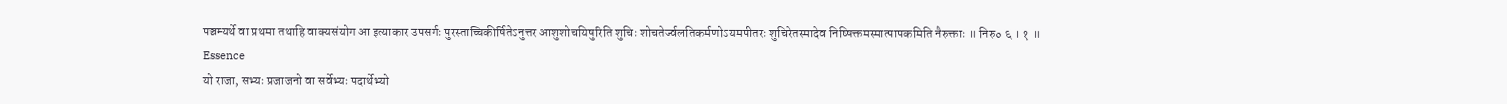पञ्चम्यर्थे वा प्रथमा तथाहि वाक्यसंयोग आ इत्याकार उपसर्गः पुरस्ताच्चिकीर्षितेऽनुत्तर आशुशोचयिषुरिति शुचिः शोचतेर्ज्वलतिकर्मणोऽयमपीतरः शुचिरेतस्मादेव निष्षिक्तमस्मात्पापकमिति नैरुक्ताः ॥ निरु० ६ । १ ॥
Essence
यो राजा, सभ्यः प्रजाजनो वा सर्वेभ्यः पदार्थेभ्यो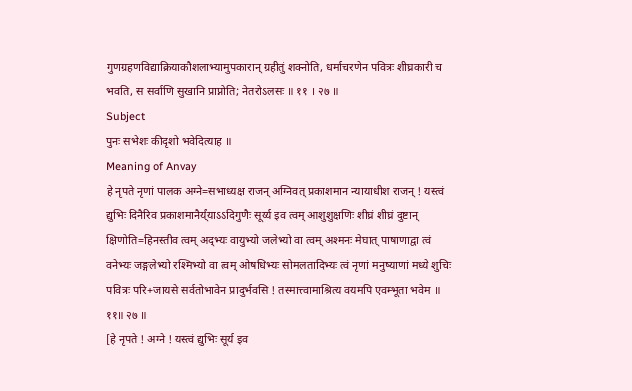गुणग्रहणविद्याक्रियाकौशलाभ्यामुपकारान् ग्रहीतुं शक्नोति, धर्माचरणेन पवित्रः शीघ्रकारी च भवति, स सर्वाणि सुखानि प्राप्नोति; नेतरोऽलसः ॥ ११ । २७ ॥
Subject
पुनः सभेशः कीदृशो भवेदित्याह ॥
Meaning of Anvay
हे नृपते नृणां पालक अग्ने=सभाध्यक्ष राजन् अग्निवत् प्रकाशमान न्यायाधीश राजन् ! यस्त्वं द्युभिः दिनैरिव प्रकाशमानैर्य्ंयाऽऽदिगुणैः सूर्य्य इव त्वम् आशुशुक्षणिः शीघ्रं शीघ्रं दुष्टान् क्षिणोति=हिनस्तीव त्वम् अद्भ्यः वायुभ्यो जलेभ्यो वा त्वम् अश्मनः मेघात् पाषाणाद्वा त्वं वनेभ्यः जङ्गलेभ्यो रश्मिभ्यो वा त्वम् ओषधिभ्यः सोमलतादिभ्यः त्वं नृणां मनुष्याणां मध्ये शुचिः पवित्रः परि+जायसे सर्वतोभावेन प्रादुर्भवसि ! तस्मात्त्वामाश्रित्य वयमपि एवम्भूता भवेम ॥ ११॥ २७ ॥
[हे नृपते ! अग्ने ! यस्त्वं द्युभिः सूर्य इव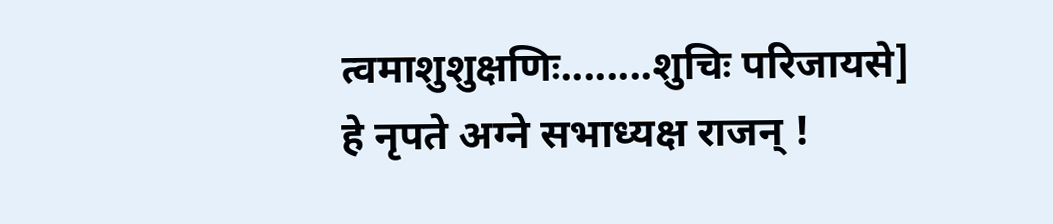त्वमाशुशुक्षणिः........शुचिः परिजायसे]
हे नृपते अग्ने सभाध्यक्ष राजन् !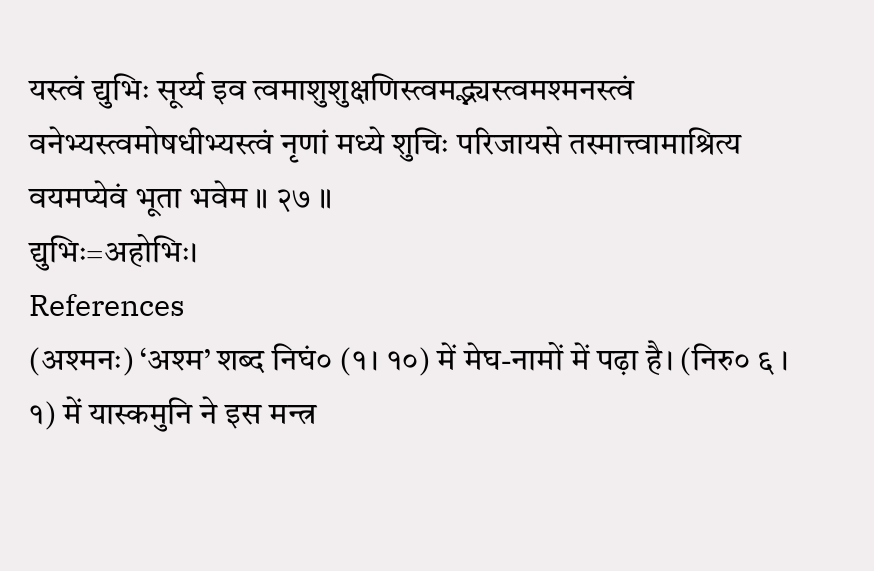यस्त्वं द्युभिः सूर्य्य इव त्वमाशुशुक्षणिस्त्वमद्भ्यस्त्वमश्मनस्त्वं वनेभ्यस्त्वमोषधीभ्यस्त्वं नृणां मध्ये शुचिः परिजायसे तस्मात्त्वामाश्रित्य वयमप्येवं भूता भवेम ॥ २७ ॥
द्युभिः=अहोभिः।
References
(अश्मनः) ‘अश्म’ शब्द निघं० (१। १०) में मेघ-नामों में पढ़ा है। (निरु० ६ । १) में यास्कमुनि ने इस मन्त्र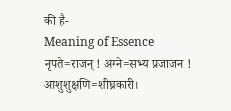की है-
Meaning of Essence
नृपते=राजन् ! अग्ने=सभ्य प्रजाजन ! आशुशुक्षणि=शीघ्रकारी।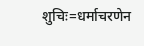शुचिः=धर्माचरणेन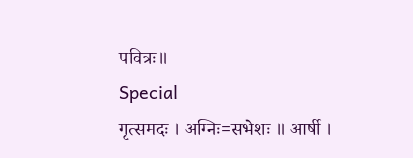पवित्रः॥
Special
गृत्समदः । अग्निः=सभेशः ॥ आर्षी ।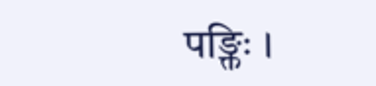पङ्क्तिः ।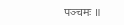पञ्चमः ॥